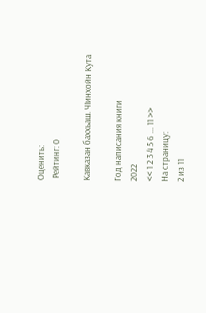Оценить:
 Рейтинг: 0

Кавказан баххьаш. ЧIинхойн Кута

Год написания книги
2022
<< 1 2 3 4 5 6 ... 11 >>
На страницу:
2 из 11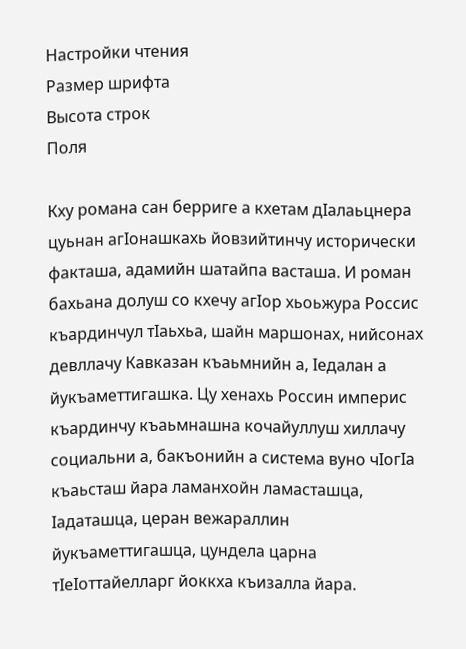Настройки чтения
Размер шрифта
Высота строк
Поля

Кху романа сан берриге а кхетам дIалаьцнера цуьнан агIонашкахь йовзийтинчу исторически факташа, адамийн шатайпа васташа. И роман бахьана долуш со кхечу агIор хьоьжура Россис къардинчул тIаьхьа, шайн маршонах, нийсонах девллачу Кавказан къаьмнийн а, Iедалан а йукъаметтигашка. Цу хенахь Россин империс къардинчу къаьмнашна кочайуллуш хиллачу социальни а, бакъонийн а система вуно чIогIа къаьсташ йара ламанхойн ламасташца, Iадаташца, церан вежараллин йукъаметтигашца, цундела царна тIеIоттайелларг йоккха къизалла йара.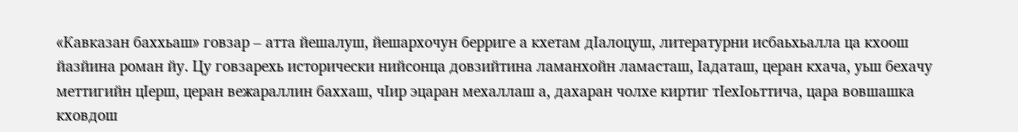«Кавказан баххьаш» говзар – атта йешалуш, йешархочун берриге а кхетам дIалоцуш, литературни исбаьхьалла ца кхоош йазйина роман йу. Цу говзарехь исторически нийсонца довзийтина ламанхойн ламасташ, Iадаташ, церан кхача, уьш бехачу меттигийн цIерш, церан вежараллин баххаш, чIир эцаран мехаллаш а, дахаран чолхе киртиг тIехIоьттича, цара вовшашка кховдош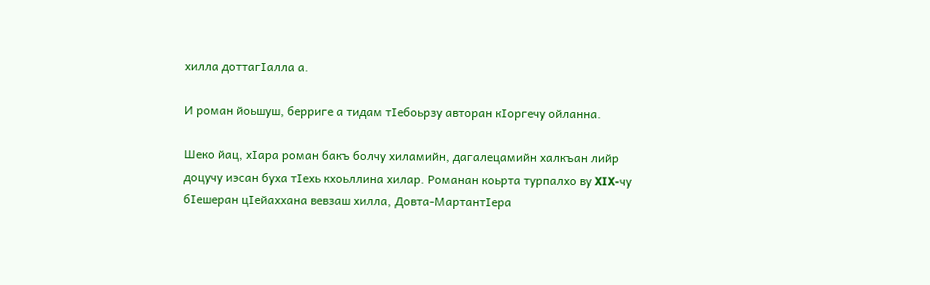хилла доттагIалла а.

И роман йоьшуш, берриге а тидам тIебоьрзу авторан кIоргечу ойланна.

Шеко йац, хIара роман бакъ болчу хиламийн, дагалецамийн халкъан лийр доцучу иэсан буха тIехь кхоьллина хилар. Романан коьрта турпалхо ву XIX-чу бIешеран цIейаххана вевзаш хилла, Довта-МартантIера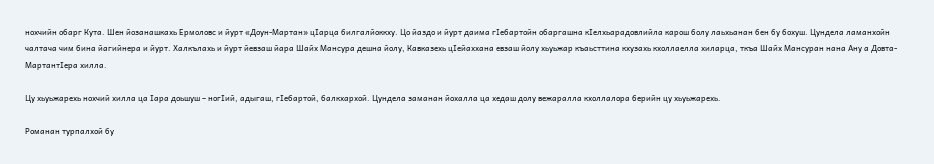нохчийн обарг Кута. Шен йозанашкахь Ермоловс и йурт «Доун-Мартан» цIарца билгалйоккху. Цо йаздо и йурт даима гIебартойн обаргашна кIелхьарадовлийла карош болу лаьхьанан бен бу бохуш. Цундела ламанхойн чалтача чим бина йагийнера и йурт. Халкълахь и йурт йевзаш йара Шайх Мансура дешна йолу, Кавказехь цIейаххана евзаш йолу хьуьжар къаьсттина кхузахь кхоллаелла хиларца, ткъа Шайх Мансуран нана Ану а Довта-МартантIера хилла.

Цу хьуьжарехь нохчий хилла ца Iара доьшуш – ногIий, адыгаш, гIебартой, балкхархой. Цундела заманан йохалла ца хедаш долу вежаралла кхоллалора берийн цу хьуьжарехь.

Романан турпалхой бу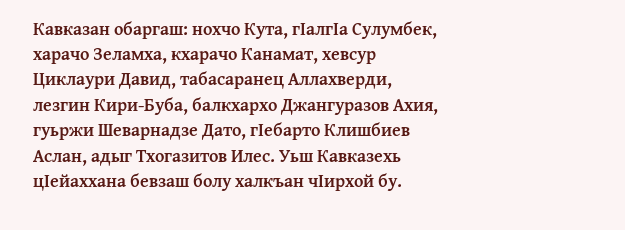Кавказан обаргаш: нохчо Кута, гIалгIа Сулумбек, харачо Зеламха, кхарачо Канамат, хевсур Циклаури Давид, табасаранец Аллахверди, лезгин Кири-Буба, балкхархо Джангуразов Ахия, гуьржи Шеварнадзе Дато, гIебарто Клишбиев Аслан, адыг Тхогазитов Илес. Уьш Кавказехь цIейаххана бевзаш болу халкъан чIирхой бу.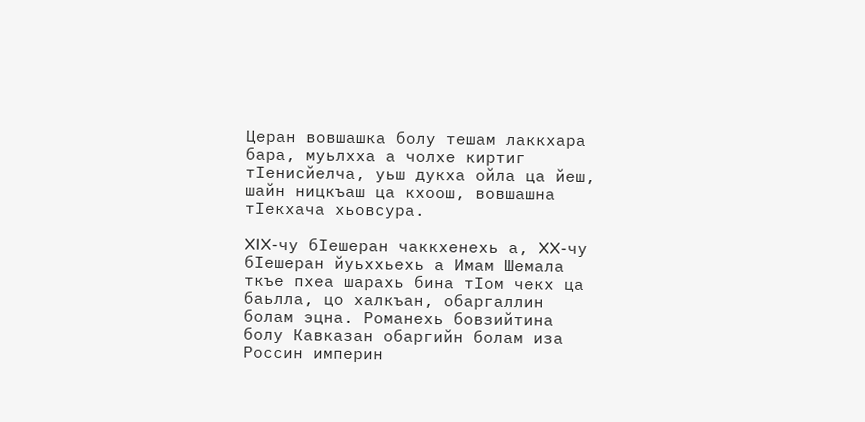Церан вовшашка болу тешам лаккхара бара, муьлхха а чолхе киртиг тIенисйелча, уьш дукха ойла ца йеш, шайн ницкъаш ца кхоош, вовшашна тIекхача хьовсура.

XIX-чу бIешеран чаккхенехь а, XX-чу бIешеран йуьххьехь а Имам Шемала ткъе пхеа шарахь бина тIом чекх ца баьлла, цо халкъан, обаргаллин болам эцна. Романехь бовзийтина болу Кавказан обаргийн болам иза Россин империн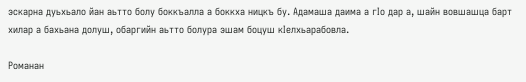эскарна дуьхьало йан аьтто болу боккъалла а боккха ницкъ бу. Адамаша даима а гIо дар а, шайн вовшашца барт хилар а бахьана долуш, обаргийн аьтто болура эшам боцуш кIелхьарабовла.

Романан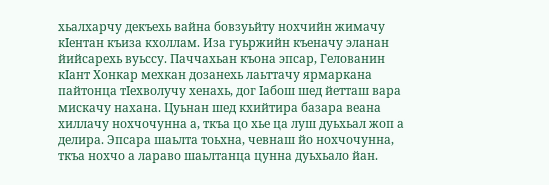хьалхарчу декъехь вайна бовзуьйту нохчийн жимачу кIентан къиза кхоллам. Иза гуьржийн къеначу эланан йийсарехь вуьссу. Паччахьан къона эпсар, Гелованин кIант Хонкар мехкан дозанехь лаьттачу ярмаркана пайтонца тIехволучу хенахь, дог Iабош шед йетташ вара мискачу нахана. Цуьнан шед кхийтира базара веана хиллачу нохчочунна а, ткъа цо хье ца луш дуьхьал жоп а делира. Эпсара шаьлта тоьхна, чевнаш йо нохчочунна, ткъа нохчо а лараво шаьлтанца цунна дуьхьало йан.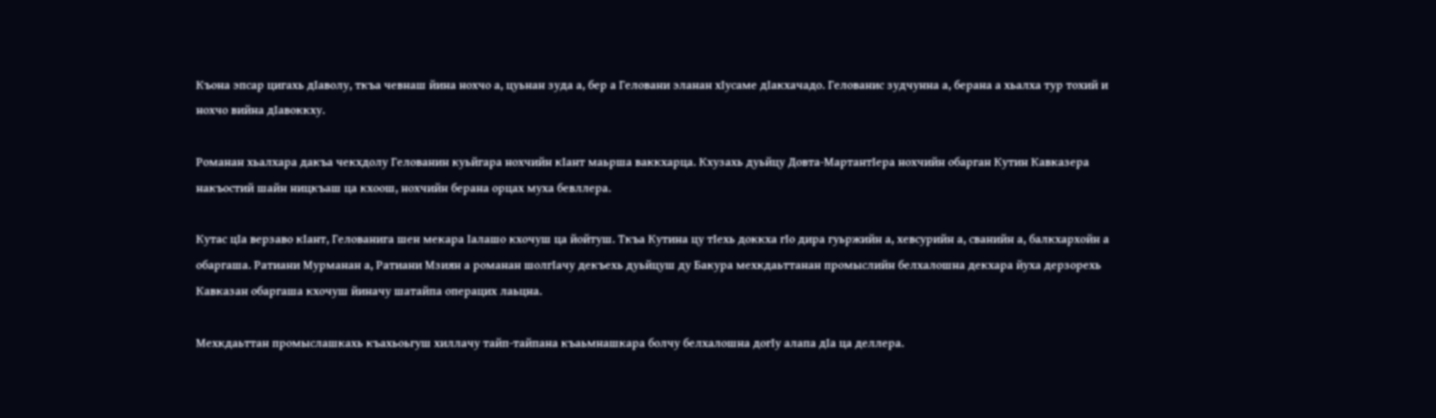Къона эпсар цигахь дIаволу, ткъа чевнаш йина нохчо а, цуьнан зуда а, бер а Геловани эланан хIусаме дIакхачадо. Гелованис зудчунна а, берана а хьалха тур тохий и нохчо вийна дIавоккху.

Романан хьалхара дакъа чекхдолу Гелованин куьйгара нохчийн кIант маьрша ваккхарца. Кхузахь дуьйцу Довта-МартантIера нохчийн обарган Кутин Кавказера накъостий шайн ницкъаш ца кхоош, нохчийн берана орцах муха бевллера.

Кутас цIа верзаво кIант, Гелованига шен мекара Iалашо кхочуш ца йойтуш. Ткъа Кутина цу тIехь доккха гIо дира гуьржийн а, хевсурийн а, сванийн а, балкхархойн а обаргаша. Ратиани Мурманан а, Ратиани Мзиян а романан шолгIачу декъехь дуьйцуш ду Бакура мехкдаьттанан промыслийн белхалошна декхара йуха дерзорехь Кавказан обаргаша кхочуш йиначу шатайпа операцих лаьцна.

Мехкдаьттан промыслашкахь къахьоьгуш хиллачу тайп-тайпана къаьмнашкара болчу белхалошна догIу алапа дIа ца деллера.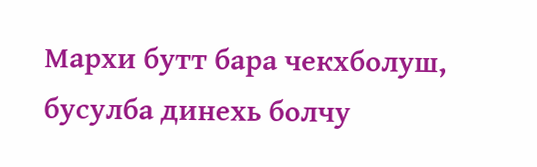Мархи бутт бара чекхболуш, бусулба динехь болчу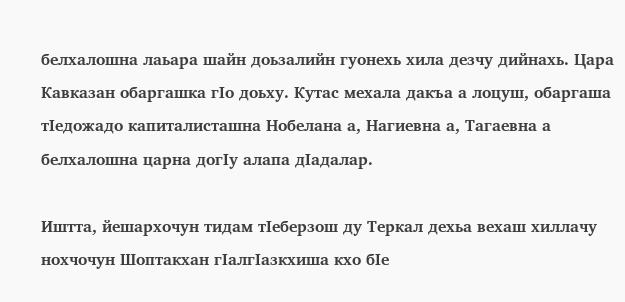белхалошна лаьара шайн доьзалийн гуонехь хила дезчу дийнахь. Цара Кавказан обаргашка гIо доьху. Кутас мехала дакъа а лоцуш, обаргаша тIедожадо капиталисташна Нобелана а, Нагиевна а, Тагаевна а белхалошна царна догIу алапа дIадалар.

Иштта, йешархочун тидам тIеберзош ду Теркал дехьа вехаш хиллачу нохчочун Шоптакхан гIалгIазкхиша кхо бIе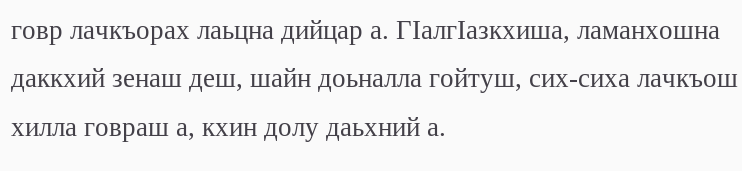говр лачкъорах лаьцна дийцар а. ГIалгIазкхиша, ламанхошна даккхий зенаш деш, шайн доьналла гойтуш, сих-сиха лачкъош хилла говраш а, кхин долу даьхний а.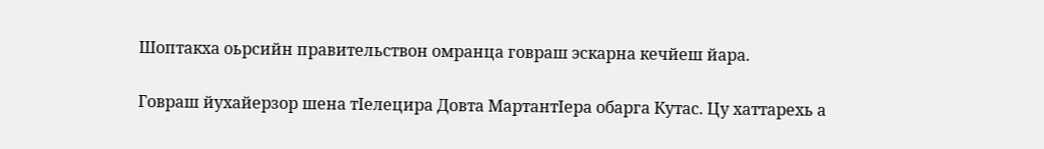Шоптакха оьрсийн правительствон омранца говраш эскарна кечйеш йара.

Говраш йухайерзор шена тIелецира Довта МартантIера обарга Кутас. Цу хаттарехь а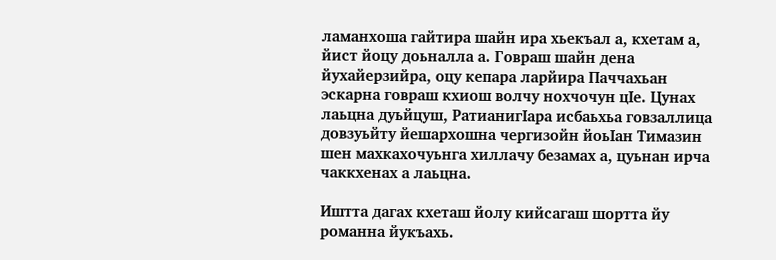ламанхоша гайтира шайн ира хьекъал а, кхетам а, йист йоцу доьналла а. Говраш шайн дена йухайерзийра, оцу кепара ларйира Паччахьан эскарна говраш кхиош волчу нохчочун цIе. Цунах лаьцна дуьйцуш, РатианигIара исбаьхьа говзаллица довзуьйту йешархошна чергизойн йоьIан Тимазин шен махкахочуьнга хиллачу безамах а, цуьнан ирча чаккхенах а лаьцна.

Иштта дагах кхеташ йолу кийсагаш шортта йу романна йукъахь.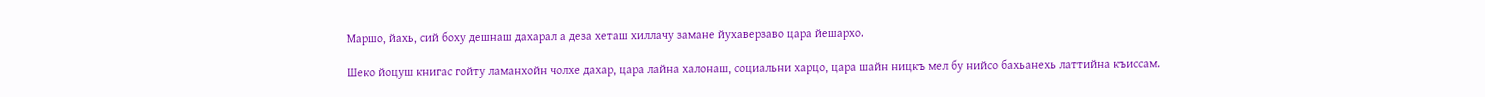Маршо, йахь, сий боху дешнаш дахарал а деза хеташ хиллачу замане йухаверзаво цара йешархо.

Шеко йоцуш книгас гойту ламанхойн чолхе дахар, цара лайна халонаш, социальни харцо, цара шайн ницкъ мел бу нийсо бахьанехь латтийна къиссам.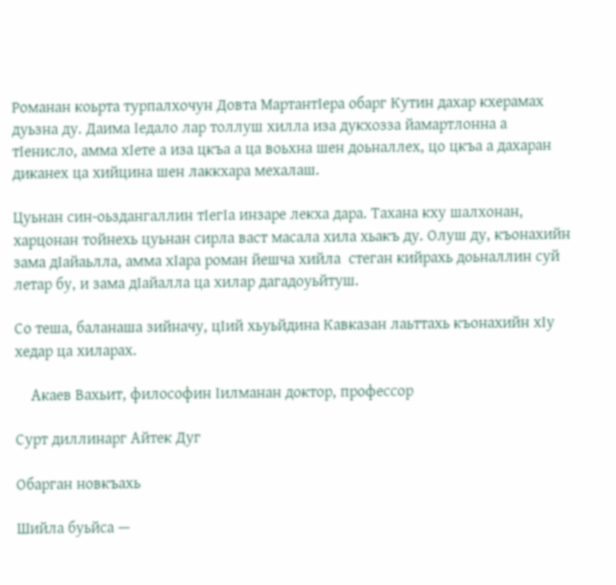Романан коьрта турпалхочун Довта МартантIера обарг Кутин дахар кхерамах дуьзна ду. Даима Iедало лар толлуш хилла иза дукхозза йамартлонна а тIенисло, амма хIете а иза цкъа а ца воьхна шен доьналлех, цо цкъа а дахаран диканех ца хийцина шен лаккхара мехалаш.

Цуьнан син-оьздангаллин тIегIа инзаре лекха дара. Тахана кху шалхонан, харцонан тойнехь цуьнан сирла васт масала хила хьакъ ду. Олуш ду, къонахийн зама дIайаьлла, амма хIара роман йешча хийла  стеган кийрахь доьналлин суй летар бу, и зама дIайалла ца хилар дагадоуьйтуш.

Со теша, баланаша зийначу, цIий хьуьйдина Кавказан лаьттахь къонахийн хIу хедар ца хиларах.

    Акаев Вахьит, философин Iилманан доктор, профессор

Сурт диллинарг Айтек Дуг

Обарган новкъахь

Шийла буьйса —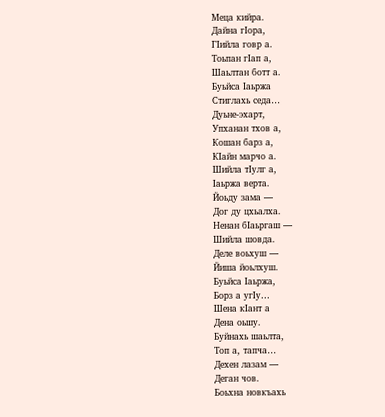Меца кийра.
Дайна гIора,
ГIийла говр а.
Тоьпан гIап а,
Шаьлтан ботт а.
Буьйса Iаьржа
Стиглахь седа…
Дуьне-эхарт,
Упханан тхов а,
Кошан барз а,
КIайн марчо а.
Шийла тIулг а,
Iаьржа верта.
Йоьду зама —
Дог ду цхьалха.
Ненан бIаьргаш —
Шийла шовда.
Деле воьхуш —
Йиша йоьлхуш.
Буьйса Iаьржа,
Борз а угIу…
Шена кIант а
Дена оьшу.
Буйнахь шаьлта,
Топ а, тапча…
Дехен лазам —
Деган чов.
Боьхна новкъахь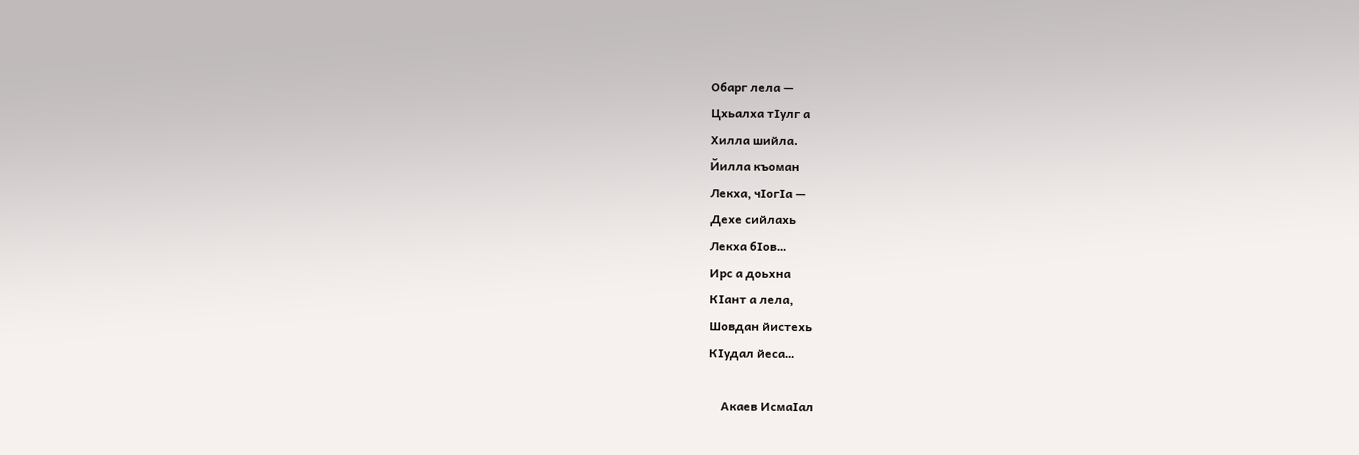Обарг лела —
Цхьалха тIулг а
Хилла шийла.
Йилла къоман
Лекха, чIогIа —
Дехе сийлахь
Лекха бIов…
Ирс а доьхна
КIант а лела,
Шовдан йистехь
КIудал йеса…

    Акаев ИсмаIал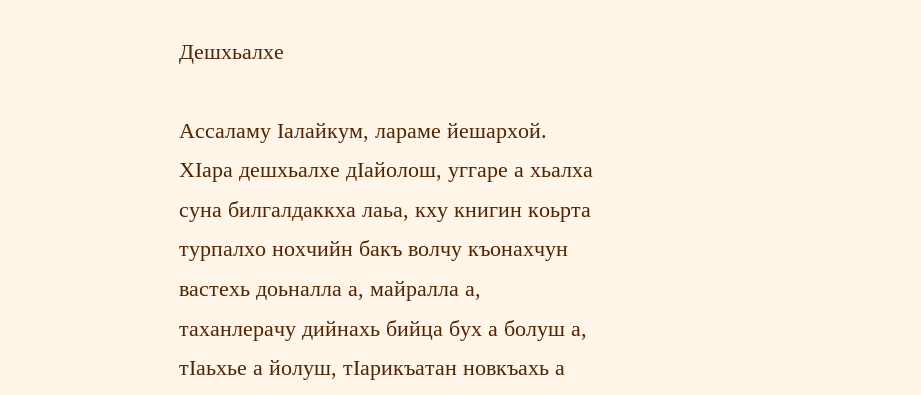Дешхьалхе

Ассаламу Iалайкум, лараме йешархой. ХIара дешхьалхе дIайолош, уггаре а хьалха суна билгалдаккха лаьа, кху книгин коьрта турпалхо нохчийн бакъ волчу къонахчун вастехь доьналла а, майралла а, таханлерачу дийнахь бийца бух а болуш а, тIаьхье а йолуш, тIарикъатан новкъахь а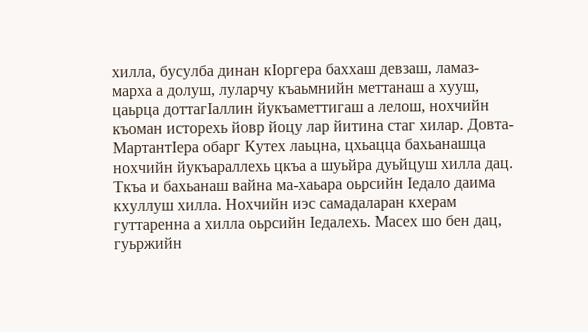хилла, бусулба динан кIоргера баххаш девзаш, ламаз-марха а долуш, луларчу къаьмнийн меттанаш а хууш, цаьрца доттагIаллин йукъаметтигаш а лелош, нохчийн къоман исторехь йовр йоцу лар йитина стаг хилар. Довта-МартантIера обарг Кутех лаьцна, цхьацца бахьанашца нохчийн йукъараллехь цкъа а шуьйра дуьйцуш хилла дац. Ткъа и бахьанаш вайна ма-хаьара оьрсийн Iедало даима кхуллуш хилла. Нохчийн иэс самадаларан кхерам гуттаренна а хилла оьрсийн Iедалехь. Масех шо бен дац, гуьржийн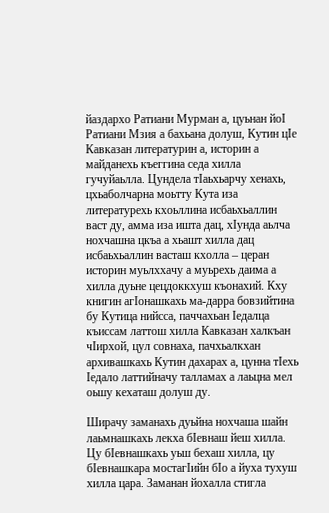йаздархо Ратиани Мурман а, цуьнан йоI Ратиани Мзия а бахьана долуш, Кутин цIе Кавказан литературин а, историн а майданехь къеггина седа хилла гучуйаьлла. Цундела тIаьхьарчу хенахь, цхьаболчарна моьтту Кута иза литературехь кхоьллина исбаьхьаллин васт ду, амма иза ишта дац, хIунда аьлча нохчашна цкъа а хьашт хилла дац исбаьхьаллин васташ кхолла – церан историн муьлххачу а муьрехь даима а хилла дуьне цецдоккхуш къонахий. Кху книгин агIонашкахь ма-дарра бовзийтина бу Кутица нийсса, паччахьан Iедалца къиссам латтош хилла Кавказан халкъан чIирхой, цул совнаха, пачхьалкхан архивашкахь Кутин дахарах а, цунна тIехь Iедало латтийначу талламах а лаьцна мел оьшу кехаташ долуш ду.

Ширачу заманахь дуьйна нохчаша шайн лаьмнашкахь лекха бIевнаш йеш хилла. Цу бIевнашкахь уьш бехаш хилла, цу бIевнашкара мостагIийн бIо а йуха тухуш хилла цара. Заманан йохалла стигла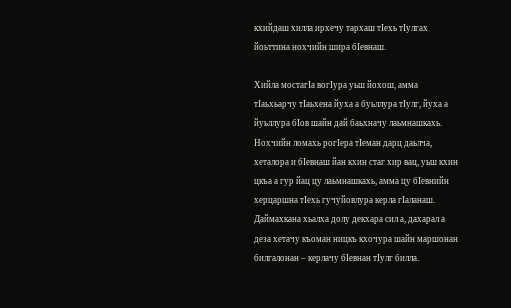кхийдаш хилла ирхечу тархаш тIехь тIулгах йоьттина нохчийн шира бIевнаш.

Хийла мостагIа вогIура уьш йохош, амма тIаьхьарчу тIаьхена йуха а буьллура тIулг, йуха а йуьллура бIов шайн дай баьхначу лаьмнашкахь. Нохчийн ломахь рогIера тIеман дарц даьлча, хеталора и бIевнаш йан кхин стаг хир вац, уьш кхин цкъа а гур йац цу лаьмнашкахь, амма цу бIевнийн херцаршна тIехь гучуйовлура керла гIаланаш. Даймахкана хьалха долу декхара сил а, дахарал а деза хетачу къоман ницкъ кхочура шайн маршонан билгалонан – керлачу бIевнан тIулг билла.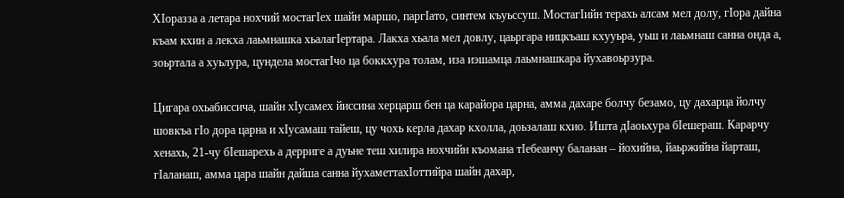ХIоразза а летара нохчий мостагIех шайн маршо, паргIато, синтем къуьссуш. МостагIийн терахь алсам мел долу, гIора дайна къам кхин а лекха лаьмнашка хьалагIертара. Лакха хьала мел довлу, цаьргара ницкъаш кхууьра, уьш и лаьмнаш санна онда а, зоьртала а хуьлура, цундела мостагIчо ца боккхура толам, иза иэшамца лаьмнашкара йухавоьрзура.

Цигара охьабиссича, шайн хIусамех йиссина херцарш бен ца карайора царна, амма дахаре болчу безамо, цу дахарца йолчу шовкъа гIо дора царна и хIусамаш тайеш, цу чохь керла дахар кхолла, доьзалаш кхио. Ишта дIаоьхура бIешераш. Карарчу хенахь, 21-чу бIешарехь а дерриге а дуьне теш хилира нохчийн къомана тIебеанчу баланан – йохийна, йаьржийна йарташ, гIаланаш, амма цара шайн дайша санна йухаметтахIоттийра шайн дахар,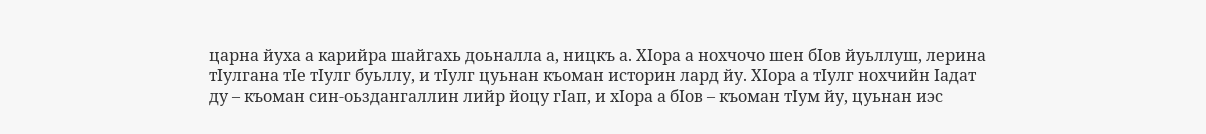царна йуха а карийра шайгахь доьналла а, ницкъ а. ХIора а нохчочо шен бIов йуьллуш, лерина тIулгана тIе тIулг буьллу, и тIулг цуьнан къоман историн лард йу. ХIора а тIулг нохчийн Iадат ду – къоман син-оьздангаллин лийр йоцу гIап, и хIора а бIов – къоман тIум йу, цуьнан иэс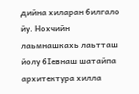дийна хиларан билгало йу. Нохчийн лаьмнашкахь лаьтташ йолу бIевнаш шатайпа архитектура хилла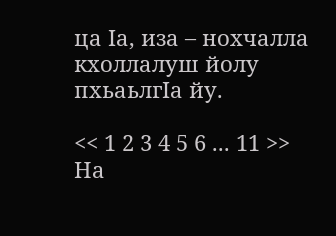ца Iа, иза – нохчалла кхоллалуш йолу пхьаьлгIа йу.

<< 1 2 3 4 5 6 ... 11 >>
На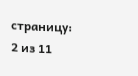страницу:
2 из 11